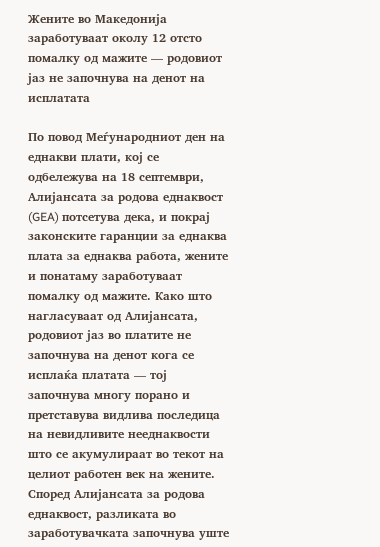Жените во Македонија заработуваат околу 12 отсто помалку од мажите — родовиот јаз не започнува на денот на исплатата

По повод Меѓународниот ден на еднакви плати, кој се одбележува на 18 септември, Алијансата за родова еднаквост (GEA) потсетува дека, и покрај законските гаранции за еднаква плата за еднаква работа, жените и понатаму заработуваат помалку од мажите. Како што нагласуваат од Алијансата, родовиот јаз во платите не започнува на денот кога се исплаќа платата — тој започнува многу порано и претставува видлива последица на невидливите нееднаквости што се акумулираат во текот на целиот работен век на жените.
Според Алијансата за родова еднаквост, разликата во заработувачката започнува уште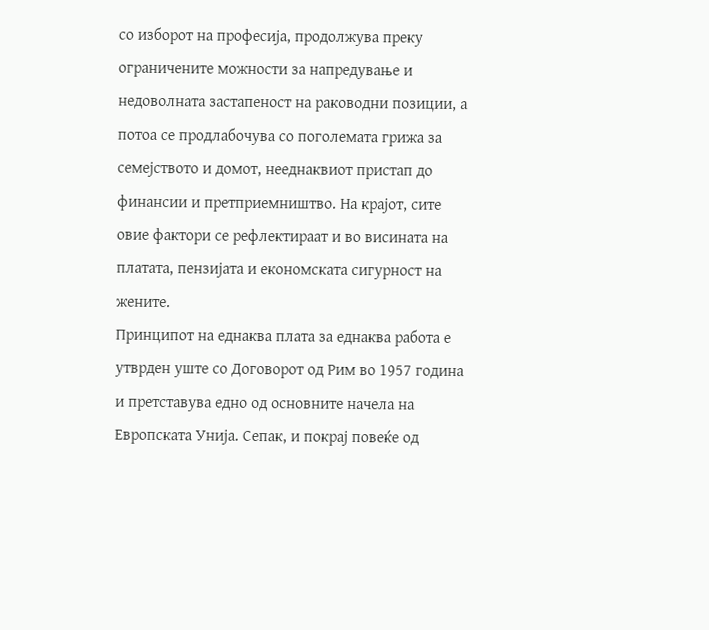со изборот на професија, продолжува преку ограничените можности за напредување и недоволната застапеност на раководни позиции, а потоа се продлабочува со поголемата грижа за семејството и домот, нееднаквиот пристап до финансии и претприемништво. На крајот, сите овие фактори се рефлектираат и во висината на платата, пензијата и економската сигурност на жените.
Принципот на еднаква плата за еднаква работа е утврден уште со Договорот од Рим во 1957 година и претставува едно од основните начела на Европската Унија. Сепак, и покрај повеќе од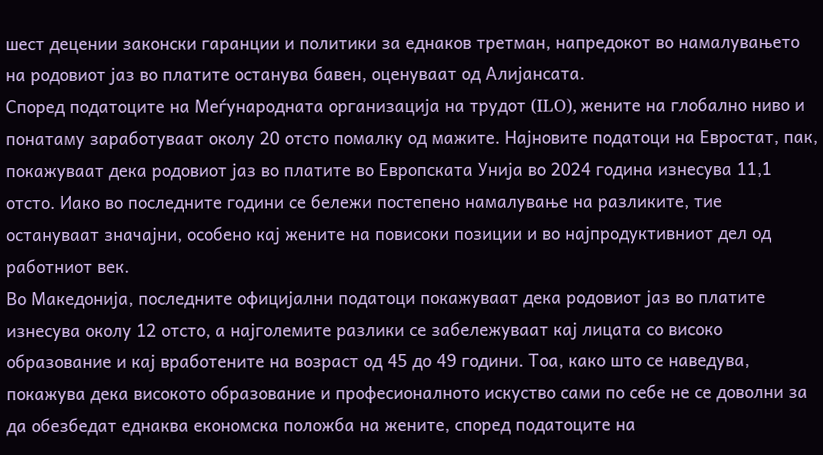шест децении законски гаранции и политики за еднаков третман, напредокот во намалувањето на родовиот јаз во платите останува бавен, оценуваат од Алијансата.
Според податоците на Меѓународната организација на трудот (ILO), жените на глобално ниво и понатаму заработуваат околу 20 отсто помалку од мажите. Најновите податоци на Евростат, пак, покажуваат дека родовиот јаз во платите во Европската Унија во 2024 година изнесува 11,1 отсто. Иако во последните години се бележи постепено намалување на разликите, тие остануваат значајни, особено кај жените на повисоки позиции и во најпродуктивниот дел од работниот век.
Во Македонија, последните официјални податоци покажуваат дека родовиот јаз во платите изнесува околу 12 отсто, а најголемите разлики се забележуваат кај лицата со високо образование и кај вработените на возраст од 45 до 49 години. Тоа, како што се наведува, покажува дека високото образование и професионалното искуство сами по себе не се доволни за да обезбедат еднаква економска положба на жените, според податоците на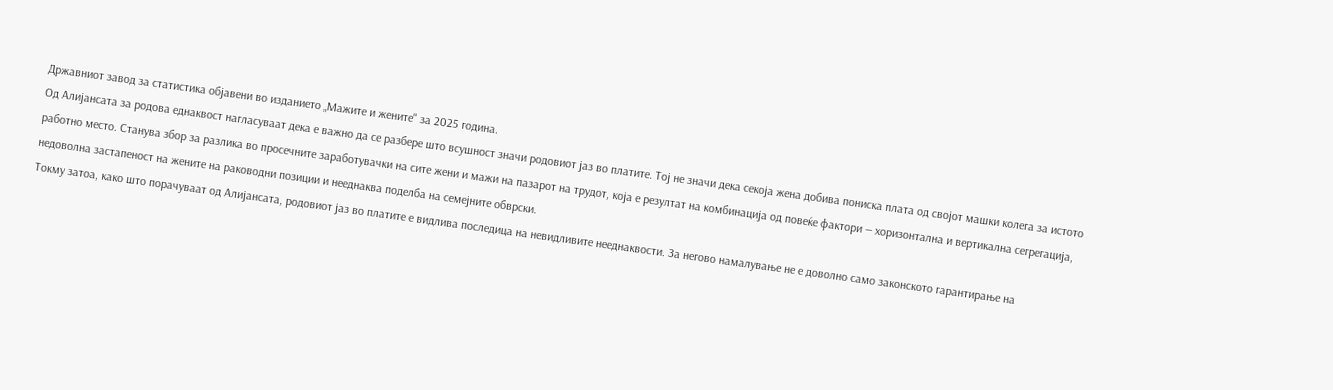Државниот завод за статистика објавени во изданието „Мажите и жените" за 2025 година.
Од Алијансата за родова еднаквост нагласуваат дека е важно да се разбере што всушност значи родовиот јаз во платите. Тој не значи дека секоја жена добива пониска плата од својот машки колега за истото работно место. Станува збор за разлика во просечните заработувачки на сите жени и мажи на пазарот на трудот, која е резултат на комбинација од повеќе фактори — хоризонтална и вертикална сегрегација, недоволна застапеност на жените на раководни позиции и нееднаква поделба на семејните обврски.
Токму затоа, како што порачуваат од Алијансата, родовиот јаз во платите е видлива последица на невидливите нееднаквости. За негово намалување не е доволно само законското гарантирање на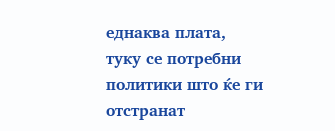еднаква плата, туку се потребни политики што ќе ги отстранат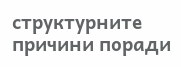структурните причини поради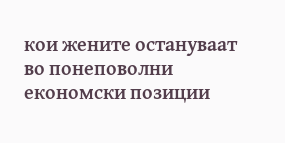кои жените остануваат во понеповолни економски позиции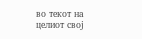во текот на целиот свој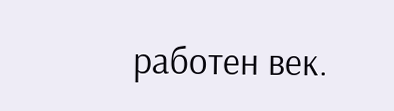работен век.